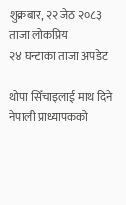शुक्रबार, २२ जेठ २०८३
ताजा लोकप्रिय
२४ घन्टाका ताजा अपडेट

थोपा सिँचाइलाई माथ दिने नेपाली प्राध्यापकको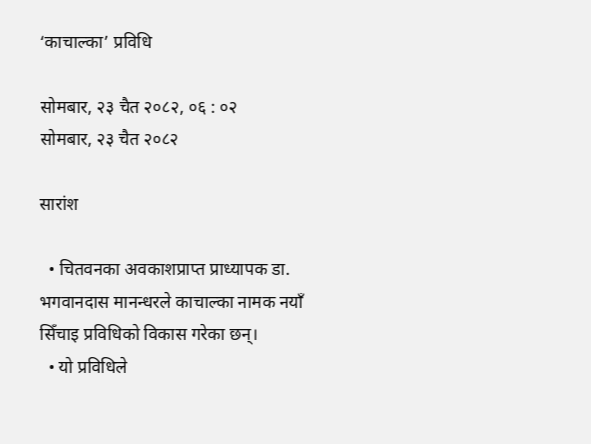‘काचाल्का’ प्रविधि

सोमबार, २३ चैत २०८२, ०६ : ०२
सोमबार, २३ चैत २०८२

सारांश

  • चितवनका अवकाशप्राप्त प्राध्यापक डा. भगवानदास मानन्धरले काचाल्का नामक नयाँ सिँचाइ प्रविधिको विकास गरेका छन्।
  • यो प्रविधिले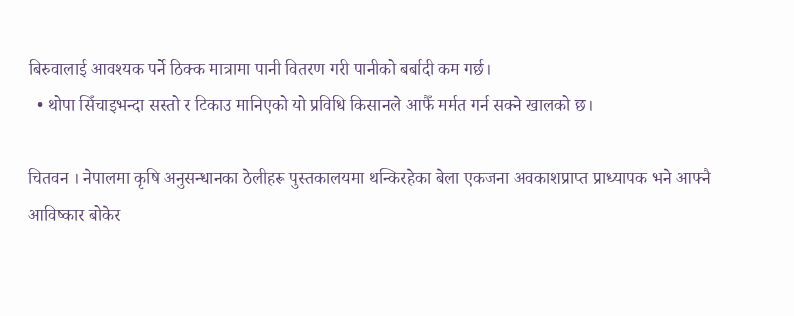बिरुवालाई आवश्यक पर्ने ठिक्क मात्रामा पानी वितरण गरी पानीको बर्बादी कम गर्छ।
  • थोपा सिँचाइभन्दा सस्तो र टिकाउ मानिएको यो प्रविधि किसानले आफैँ मर्मत गर्न सक्ने खालको छ।

चितवन । नेपालमा कृषि अनुसन्धानका ठेलीहरू पुस्तकालयमा थन्किरहेका बेला एकजना अवकाशप्राप्त प्राध्यापक भने आफ्नै आविष्कार बोकेर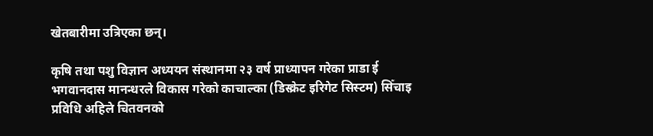खेतबारीमा उत्रिएका छन्।

कृषि तथा पशु विज्ञान अध्ययन संस्थानमा २३ वर्ष प्राध्यापन गरेका प्राडा ई भगवानदास मानन्धरले विकास गरेको काचाल्का (डिस्क्रेट इरिगेट सिस्टम) सिँचाइ प्रविधि अहिले चितवनको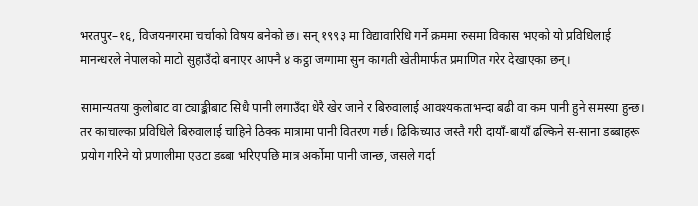भरतपुर–१६, विजयनगरमा चर्चाको विषय बनेको छ। सन् १९९३ मा विद्यावारिधि गर्ने क्रममा रुसमा विकास भएको यो प्रविधिलाई मानन्धरले नेपालको माटो सुहाउँदो बनाएर आफ्नै ४ कट्ठा जग्गामा सुन कागती खेतीमार्फत प्रमाणित गरेर देखाएका छन्।

सामान्यतया कुलोबाट वा ट्याङ्कीबाट सिधै पानी लगाउँदा धेरै खेर जाने र बिरुवालाई आवश्यकताभन्दा बढी वा कम पानी हुने समस्या हुन्छ। तर काचाल्का प्रविधिले बिरुवालाई चाहिने ठिक्क मात्रामा पानी वितरण गर्छ। ढिकिच्याउ जस्तै गरी दायाँ-बायाँ ढल्किने स-साना डब्बाहरू प्रयोग गरिने यो प्रणालीमा एउटा डब्बा भरिएपछि मात्र अर्कोमा पानी जान्छ, जसले गर्दा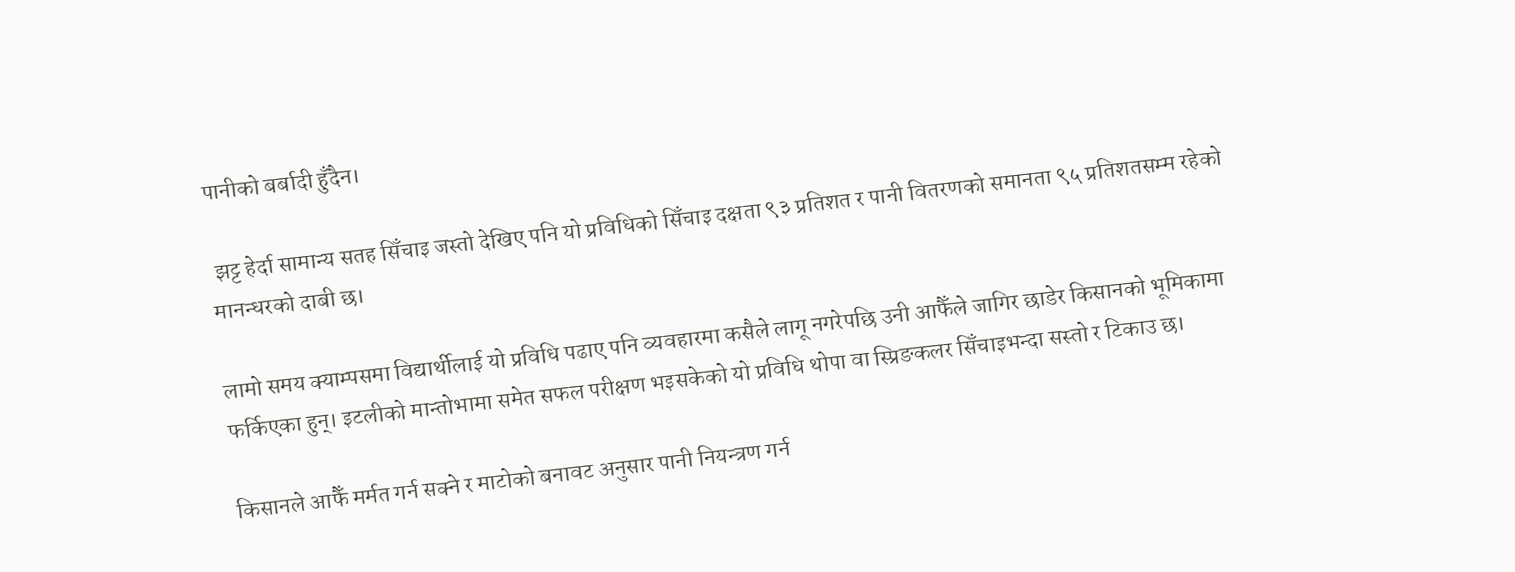पानीको बर्बादी हुँदैन।

 झट्ट हेर्दा सामान्य सतह सिँचाइ जस्तो देखिए पनि यो प्रविधिको सिँचाइ दक्षता ९३ प्रतिशत र पानी वितरणको समानता ९५ प्रतिशतसम्म रहेको मानन्धरको दाबी छ।

लामो समय क्याम्पसमा विद्यार्थीलाई यो प्रविधि पढाए पनि व्यवहारमा कसैले लागू नगरेपछि उनी आफैँले जागिर छाडेर किसानको भूमिकामा फर्किएका हुन्। इटलीको मान्तोभामा समेत सफल परीक्षण भइसकेको यो प्रविधि थोपा वा स्प्रिङकलर सिँचाइभन्दा सस्तो र टिकाउ छ।

किसानले आफैँ मर्मत गर्न सक्ने र माटोको बनावट अनुसार पानी नियन्त्रण गर्न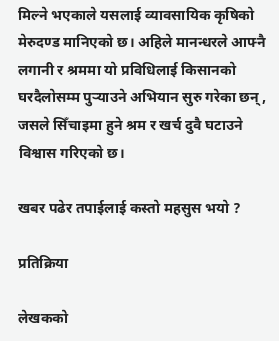मिल्ने भएकाले यसलाई व्यावसायिक कृषिको मेरुदण्ड मानिएको छ। अहिले मानन्धरले आफ्नै लगानी र श्रममा यो प्रविधिलाई किसानको घरदैलोसम्म पुर्‍याउने अभियान सुरु गरेका छन्, जसले सिँचाइमा हुने श्रम र खर्च दुवै घटाउने विश्वास गरिएको छ।

खबर पढेर तपाईलाई कस्तो महसुस भयो ?

प्रतिक्रिया

लेखकको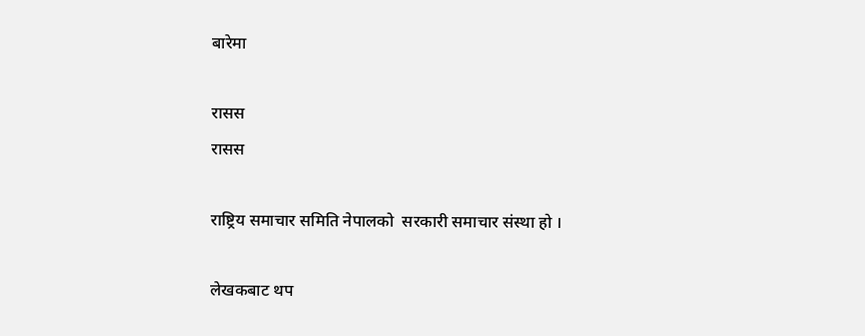बारेमा

रासस
रासस

राष्ट्रिय समाचार समिति नेपालको  सरकारी समाचार संस्था हो ।

लेखकबाट थप